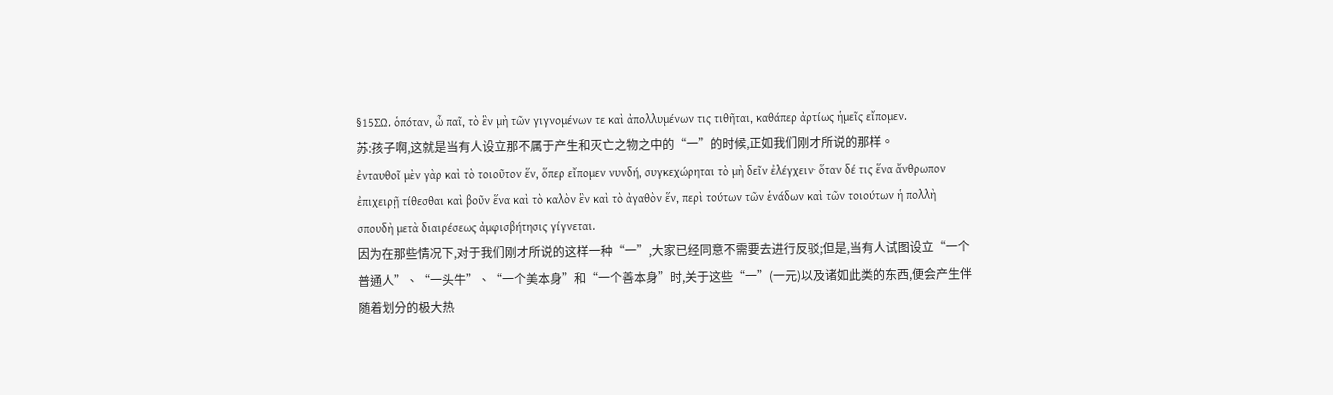§15ΣΩ. ὁπόταν, ὦ παῖ, τὸ ἓν μὴ τῶν γιγνομένων τε καὶ ἀπολλυμένων τις τιθῆται, καθάπερ ἀρτίως ἡμεῖς εἴπομεν.
苏:孩子啊,这就是当有人设立那不属于产生和灭亡之物之中的“一”的时候,正如我们刚才所说的那样。
ἐνταυθοῖ μὲν γὰρ καὶ τὸ τοιοῦτον ἕν, ὅπερ εἴπομεν νυνδή, συγκεχώρηται τὸ μὴ δεῖν ἐλέγχειν· ὅταν δέ τις ἕνα ἄνθρωπον ἐπιχειρῇ τίθεσθαι καὶ βοῦν ἕνα καὶ τὸ καλὸν ἓν καὶ τὸ ἀγαθὸν ἕν, περὶ τούτων τῶν ἑνάδων καὶ τῶν τοιούτων ἡ πολλὴ σπουδὴ μετὰ διαιρέσεως ἀμφισβήτησις γίγνεται.
因为在那些情况下,对于我们刚才所说的这样一种“一”,大家已经同意不需要去进行反驳;但是,当有人试图设立“一个普通人”、“一头牛”、“一个美本身”和“一个善本身”时,关于这些“一”(一元)以及诸如此类的东西,便会产生伴随着划分的极大热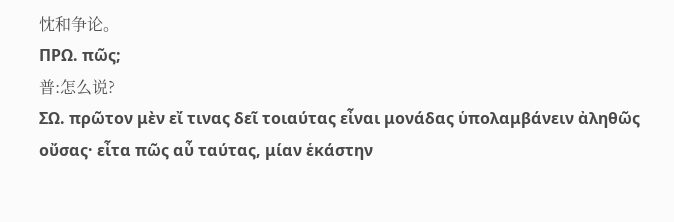忱和争论。
ΠΡΩ. πῶς;
普:怎么说?
ΣΩ. πρῶτον μὲν εἴ τινας δεῖ τοιαύτας εἶναι μονάδας ὑπολαμβάνειν ἀληθῶς οὔσας· εἶτα πῶς αὖ ταύτας, μίαν ἑκάστην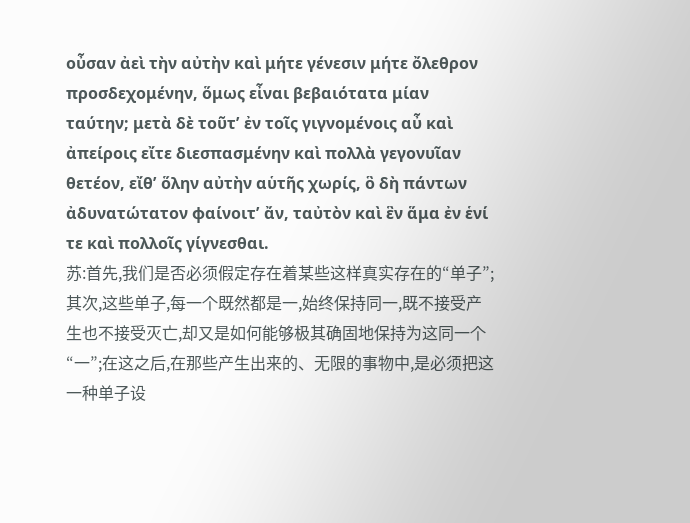οὖσαν ἀεὶ τὴν αὐτὴν καὶ μήτε γένεσιν μήτε ὄλεθρον προσδεχομένην, ὅμως εἶναι βεβαιότατα μίαν ταύτην; μετὰ δὲ τοῦτʼ ἐν τοῖς γιγνομένοις αὖ καὶ ἀπείροις εἴτε διεσπασμένην καὶ πολλὰ γεγονυῖαν θετέον, εἴθʼ ὅλην αὐτὴν αὑτῆς χωρίς, ὃ δὴ πάντων ἀδυνατώτατον φαίνοιτʼ ἄν, ταὐτὸν καὶ ἓν ἅμα ἐν ἑνί τε καὶ πολλοῖς γίγνεσθαι.
苏:首先,我们是否必须假定存在着某些这样真实存在的“单子”;其次,这些单子,每一个既然都是一,始终保持同一,既不接受产生也不接受灭亡,却又是如何能够极其确固地保持为这同一个“一”;在这之后,在那些产生出来的、无限的事物中,是必须把这一种单子设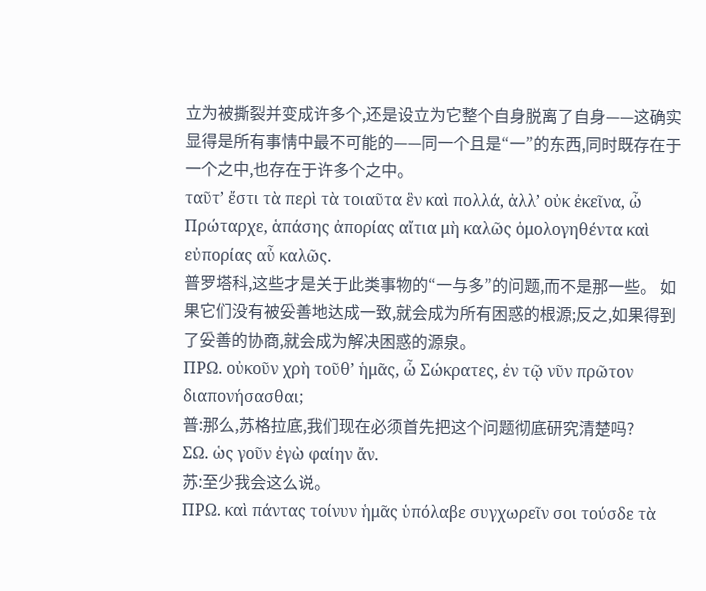立为被撕裂并变成许多个,还是设立为它整个自身脱离了自身——这确实显得是所有事情中最不可能的——同一个且是“一”的东西,同时既存在于一个之中,也存在于许多个之中。
ταῦτʼ ἔστι τὰ περὶ τὰ τοιαῦτα ἓν καὶ πολλά, ἀλλʼ οὐκ ἐκεῖνα, ὦ Πρώταρχε, ἁπάσης ἀπορίας αἴτια μὴ καλῶς ὁμολογηθέντα καὶ εὐπορίας αὖ καλῶς.
普罗塔科,这些才是关于此类事物的“一与多”的问题,而不是那一些。 如果它们没有被妥善地达成一致,就会成为所有困惑的根源;反之,如果得到了妥善的协商,就会成为解决困惑的源泉。
ΠΡΩ. οὐκοῦν χρὴ τοῦθʼ ἡμᾶς, ὦ Σώκρατες, ἐν τῷ νῦν πρῶτον διαπονήσασθαι;
普:那么,苏格拉底,我们现在必须首先把这个问题彻底研究清楚吗?
ΣΩ. ὡς γοῦν ἐγὼ φαίην ἄν.
苏:至少我会这么说。
ΠΡΩ. καὶ πάντας τοίνυν ἡμᾶς ὑπόλαβε συγχωρεῖν σοι τούσδε τὰ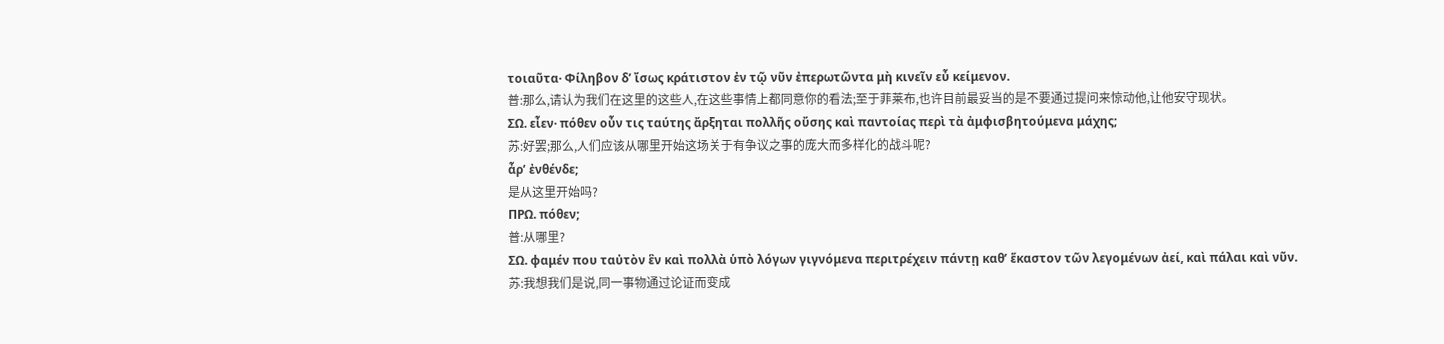τοιαῦτα· Φίληβον δʼ ἴσως κράτιστον ἐν τῷ νῦν ἐπερωτῶντα μὴ κινεῖν εὖ κείμενον.
普:那么,请认为我们在这里的这些人,在这些事情上都同意你的看法;至于菲莱布,也许目前最妥当的是不要通过提问来惊动他,让他安守现状。
ΣΩ. εἶεν· πόθεν οὖν τις ταύτης ἄρξηται πολλῆς οὔσης καὶ παντοίας περὶ τὰ ἀμφισβητούμενα μάχης;
苏:好罢;那么,人们应该从哪里开始这场关于有争议之事的庞大而多样化的战斗呢?
ἆρʼ ἐνθένδε;
是从这里开始吗?
ΠΡΩ. πόθεν;
普:从哪里?
ΣΩ. φαμέν που ταὐτὸν ἓν καὶ πολλὰ ὑπὸ λόγων γιγνόμενα περιτρέχειν πάντῃ καθʼ ἕκαστον τῶν λεγομένων ἀεί, καὶ πάλαι καὶ νῦν.
苏:我想我们是说,同一事物通过论证而变成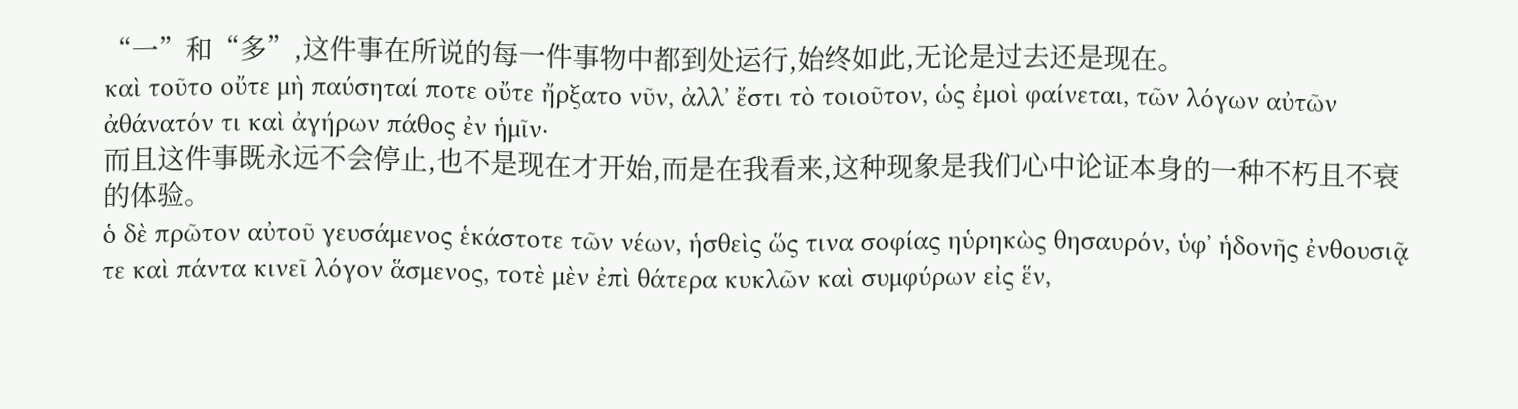“一”和“多”,这件事在所说的每一件事物中都到处运行,始终如此,无论是过去还是现在。
καὶ τοῦτο οὔτε μὴ παύσηταί ποτε οὔτε ἤρξατο νῦν, ἀλλʼ ἔστι τὸ τοιοῦτον, ὡς ἐμοὶ φαίνεται, τῶν λόγων αὐτῶν ἀθάνατόν τι καὶ ἀγήρων πάθος ἐν ἡμῖν·
而且这件事既永远不会停止,也不是现在才开始,而是在我看来,这种现象是我们心中论证本身的一种不朽且不衰的体验。
ὁ δὲ πρῶτον αὐτοῦ γευσάμενος ἑκάστοτε τῶν νέων, ἡσθεὶς ὥς τινα σοφίας ηὑρηκὼς θησαυρόν, ὑφʼ ἡδονῆς ἐνθουσιᾷ τε καὶ πάντα κινεῖ λόγον ἅσμενος, τοτὲ μὲν ἐπὶ θάτερα κυκλῶν καὶ συμφύρων εἰς ἕν,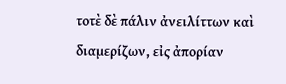τοτὲ δὲ πάλιν ἀνειλίττων καὶ διαμερίζων, εἰς ἀπορίαν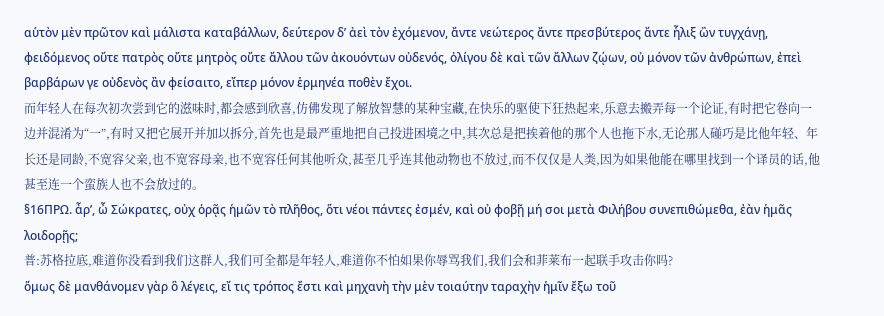αὑτὸν μὲν πρῶτον καὶ μάλιστα καταβάλλων, δεύτερον δʼ ἀεὶ τὸν ἐχόμενον, ἄντε νεώτερος ἄντε πρεσβύτερος ἄντε ἧλιξ ὢν τυγχάνῃ, φειδόμενος οὔτε πατρὸς οὔτε μητρὸς οὔτε ἄλλου τῶν ἀκουόντων οὐδενός, ὀλίγου δὲ καὶ τῶν ἄλλων ζῴων, οὐ μόνον τῶν ἀνθρώπων, ἐπεὶ βαρβάρων γε οὐδενὸς ἂν φείσαιτο, εἴπερ μόνον ἑρμηνέα ποθὲν ἔχοι.
而年轻人在每次初次尝到它的滋味时,都会感到欣喜,仿佛发现了解放智慧的某种宝藏,在快乐的驱使下狂热起来,乐意去搬弄每一个论证,有时把它卷向一边并混淆为“一”,有时又把它展开并加以拆分,首先也是最严重地把自己投进困境之中,其次总是把挨着他的那个人也拖下水,无论那人碰巧是比他年轻、年长还是同龄,不宽容父亲,也不宽容母亲,也不宽容任何其他听众,甚至几乎连其他动物也不放过,而不仅仅是人类,因为如果他能在哪里找到一个译员的话,他甚至连一个蛮族人也不会放过的。
§16ΠΡΩ. ἆρʼ, ὦ Σώκρατες, οὐχ ὁρᾷς ἡμῶν τὸ πλῆθος, ὅτι νέοι πάντες ἐσμέν, καὶ οὐ φοβῇ μή σοι μετὰ Φιλήβου συνεπιθώμεθα, ἐὰν ἡμᾶς λοιδορῇς;
普:苏格拉底,难道你没看到我们这群人,我们可全都是年轻人,难道你不怕如果你辱骂我们,我们会和菲莱布一起联手攻击你吗?
ὅμως δὲ μανθάνομεν γὰρ ὃ λέγεις, εἴ τις τρόπος ἔστι καὶ μηχανὴ τὴν μὲν τοιαύτην ταραχὴν ἡμῖν ἔξω τοῦ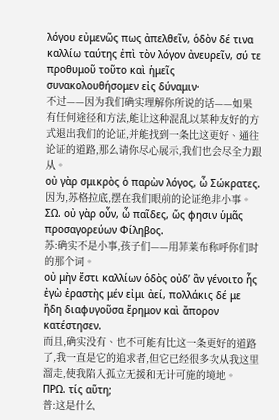λόγου εὐμενῶς πως ἀπελθεῖν, ὁδὸν δέ τινα καλλίω ταύτης ἐπὶ τὸν λόγον ἀνευρεῖν, σύ τε προθυμοῦ τοῦτο καὶ ἡμεῖς συνακολουθήσομεν εἰς δύναμιν·
不过——因为我们确实理解你所说的话——如果有任何途径和方法,能让这种混乱以某种友好的方式退出我们的论证,并能找到一条比这更好、通往论证的道路,那么请你尽心展示,我们也会尽全力跟从。
οὐ γὰρ σμικρὸς ὁ παρὼν λόγος, ὦ Σώκρατες.
因为,苏格拉底,摆在我们眼前的论证绝非小事。
ΣΩ. οὐ γὰρ οὖν, ὦ παῖδες, ὥς φησιν ὑμᾶς προσαγορεύων Φίληβος.
苏:确实不是小事,孩子们——用菲莱布称呼你们时的那个词。
οὐ μὴν ἔστι καλλίων ὁδὸς οὐδʼ ἂν γένοιτο ἧς ἐγὼ ἐραστὴς μέν εἰμι ἀεί, πολλάκις δέ με ἤδη διαφυγοῦσα ἔρημον καὶ ἄπορον κατέστησεν.
而且,确实没有、也不可能有比这一条更好的道路了,我一直是它的追求者,但它已经很多次从我这里溜走,使我陷入孤立无援和无计可施的境地。
ΠΡΩ. τίς αὕτη;
普:这是什么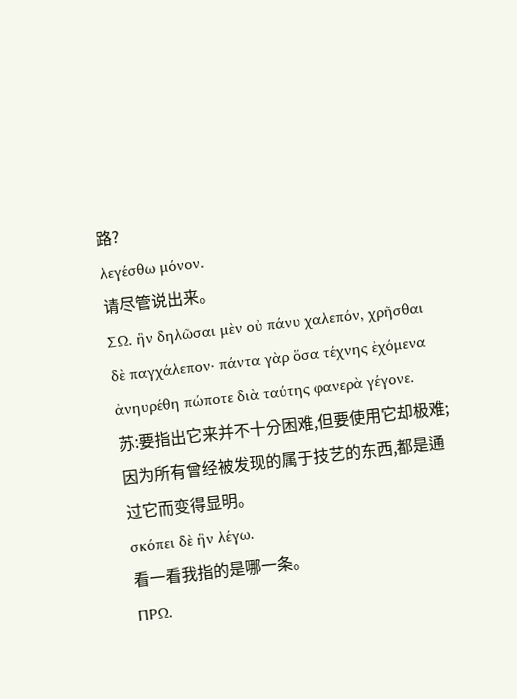路?
λεγέσθω μόνον.
请尽管说出来。
ΣΩ. ἣν δηλῶσαι μὲν οὐ πάνυ χαλεπόν, χρῆσθαι δὲ παγχάλεπον· πάντα γὰρ ὅσα τέχνης ἐχόμενα ἀνηυρέθη πώποτε διὰ ταύτης φανερὰ γέγονε.
苏:要指出它来并不十分困难,但要使用它却极难;因为所有曾经被发现的属于技艺的东西,都是通过它而变得显明。
σκόπει δὲ ἣν λέγω.
看一看我指的是哪一条。
ΠΡΩ.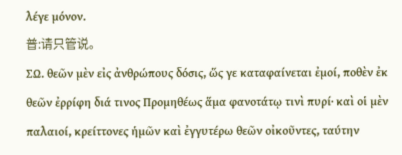λέγε μόνον.
普:请只管说。
ΣΩ. θεῶν μὲν εἰς ἀνθρώπους δόσις, ὥς γε καταφαίνεται ἐμοί, ποθὲν ἐκ θεῶν ἐρρίφη διά τινος Προμηθέως ἅμα φανοτάτῳ τινὶ πυρί· καὶ οἱ μὲν παλαιοί, κρείττονες ἡμῶν καὶ ἐγγυτέρω θεῶν οἰκοῦντες, ταύτην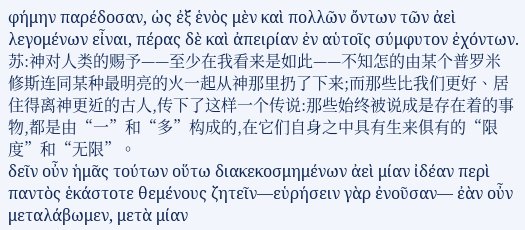φήμην παρέδοσαν, ὡς ἐξ ἑνὸς μὲν καὶ πολλῶν ὄντων τῶν ἀεὶ λεγομένων εἶναι, πέρας δὲ καὶ ἀπειρίαν ἐν αὑτοῖς σύμφυτον ἐχόντων.
苏:神对人类的赐予——至少在我看来是如此——不知怎的由某个普罗米修斯连同某种最明亮的火一起从神那里扔了下来;而那些比我们更好、居住得离神更近的古人,传下了这样一个传说:那些始终被说成是存在着的事物,都是由“一”和“多”构成的,在它们自身之中具有生来俱有的“限度”和“无限”。
δεῖν οὖν ἡμᾶς τούτων οὕτω διακεκοσμημένων ἀεὶ μίαν ἰδέαν περὶ παντὸς ἑκάστοτε θεμένους ζητεῖν—εὑρήσειν γὰρ ἐνοῦσαν— ἐὰν οὖν μεταλάβωμεν, μετὰ μίαν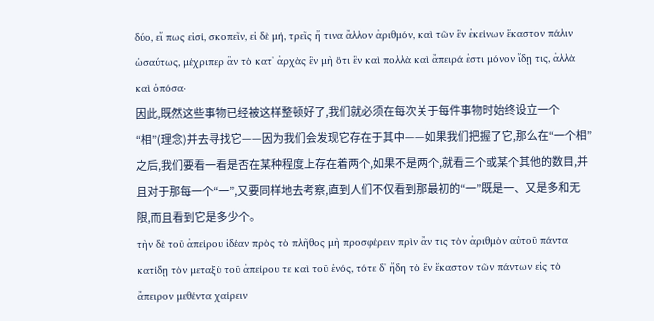δύο, εἴ πως εἰσί, σκοπεῖν, εἰ δὲ μή, τρεῖς ἤ τινα ἄλλον ἀριθμόν, καὶ τῶν ἓν ἐκείνων ἕκαστον πάλιν ὡσαύτως, μέχριπερ ἂν τὸ κατʼ ἀρχὰς ἓν μὴ ὅτι ἓν καὶ πολλὰ καὶ ἄπειρά ἐστι μόνον ἴδῃ τις, ἀλλὰ καὶ ὁπόσα·
因此,既然这些事物已经被这样整顿好了,我们就必须在每次关于每件事物时始终设立一个“相”(理念)并去寻找它——因为我们会发现它存在于其中——如果我们把握了它,那么在“一个相”之后,我们要看一看是否在某种程度上存在着两个,如果不是两个,就看三个或某个其他的数目,并且对于那每一个“一”,又要同样地去考察,直到人们不仅看到那最初的“一”既是一、又是多和无限,而且看到它是多少个。
τὴν δὲ τοῦ ἀπείρου ἰδέαν πρὸς τὸ πλῆθος μὴ προσφέρειν πρὶν ἄν τις τὸν ἀριθμὸν αὐτοῦ πάντα κατίδῃ τὸν μεταξὺ τοῦ ἀπείρου τε καὶ τοῦ ἑνός, τότε δʼ ἤδη τὸ ἓν ἕκαστον τῶν πάντων εἰς τὸ ἄπειρον μεθέντα χαίρειν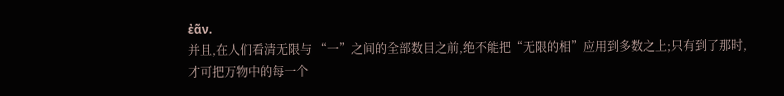ἐᾶν.
并且,在人们看清无限与 “一”之间的全部数目之前,绝不能把“无限的相”应用到多数之上;只有到了那时,才可把万物中的每一个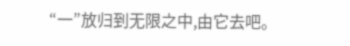“一”放归到无限之中,由它去吧。